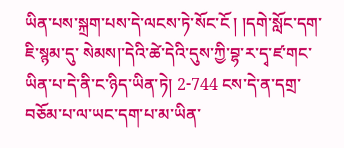ཡིན་པས་སྐྲག་པས་དེ་ལངས་ཏེ་སོང་ངོ ། །དགེ་སློང་དག་ཇི་སྙམ་དུ་ སེམས།་དེའི་ཚེ་དེའི་དུས་ཀྱི་བྷ་ར་དྭ་ཛ་གང་ཡིན་པ་དེ་ནི་ང་ཉིད་ཡིན་ཏེ། 2-744 ངས་དེ་ན་དགྲ་བཅོམ་པ་ལ་ཡང་དག་པ་མ་ཡིན་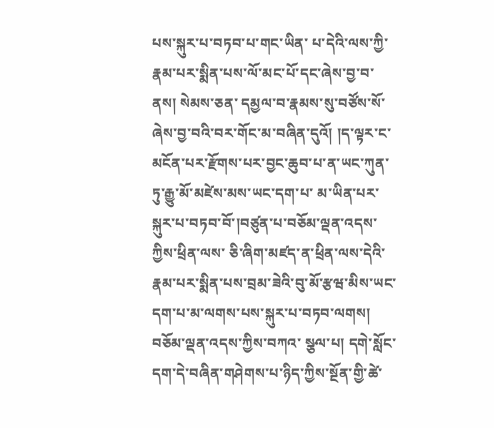པས་སྐུར་པ་བཏབ་པ་གང་ཡིན་ པ་དེའི་ལས་ཀྱི་རྣམ་པར་སྨིན་པས་ལོ་མང་པོ་དང་ཞེས་བྱ་བ་ནས། སེམས་ཅན་ དམྱལ་བ་རྣམས་སུ་བཙོས་སོ་ཞེས་བྱ་བའི་བར་གོང་མ་བཞིན་དུའོ། །ད་ལྟར་ང་ མངོན་པར་རྫོགས་པར་བྱང་ཆུབ་པ་ན་ཡང་ཀུན་ཏུ་རྒྱུ་མོ་མཛེས་མས་ཡང་དག་པ་ མ་ཡིན་པར་སྐུར་པ་བཏབ་བོ་།བཙུན་པ་བཅོམ་ལྡན་འདས་ཀྱིས་ཕྲིན་ལས་ ཅི་ཞིག་མཛད་ན་ཕྲིན་ལས་དེའི་རྣམ་པར་སྨིན་པས་བྲམ་ཟེའི་བུ་མོ་རྩཝ་མིས་ཡང་ དག་པ་མ་ལགས་པས་སྐུར་པ་བཏབ་ལགས། བཅོམ་ལྡན་འདས་ཀྱིས་བཀའ་ སྩལ་པ། དགེ་སློང་དག་དེ་བཞིན་གཤེགས་པ་ཉིད་ཀྱིས་སྔོན་གྱི་ཚེ་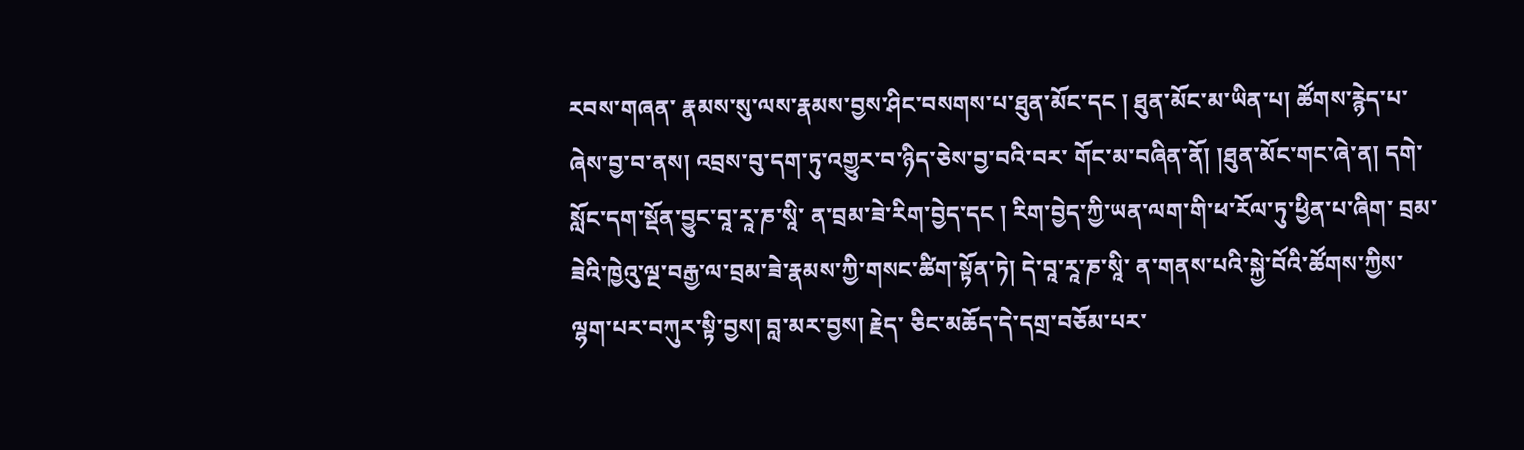རབས་གཞན་ རྣམས་སུ་ལས་རྣམས་བྱས་ཤིང་བསགས་པ་ཐུན་མོང་དང ། ཐུན་མོང་མ་ཡིན་པ། ཚོགས་རྙེད་པ་ཞེས་བྱ་བ་ནས། འབྲས་བུ་དག་ཏུ་འགྱུར་བ་ཉིད་ཅེས་བྱ་བའི་བར་ གོང་མ་བཞིན་ནོ། །ཐུན་མོང་གང་ཞེ་ན། དགེ་སློང་དག་སྡོན་བྱུང་བཱ་རཱ་ཎ་སཱི་ ན་བྲམ་ཟེ་རིག་བྱེད་དང ། རིག་བྱེད་ཀྱི་ཡན་ལག་གི་ཕ་རོལ་ཏུ་ཕྱིན་པ་ཞིག་ བྲམ་ཟེའི་ཁྱེའུ་ལྔ་བརྒྱ་ལ་བྲམ་ཟེ་རྣམས་ཀྱི་གསང་ཚིག་སྟོན་ཏེ། དེ་བཱ་རཱ་ཎ་སཱི་ ན་གནས་པའི་སྐྱེ་བོའི་ཚོགས་ཀྱིས་ལྷག་པར་བཀུར་སྟི་བྱས། བླ་མར་བྱས། རྗེད་ ཅིང་མཆོད་དེ་དགྲ་བཅོམ་པར་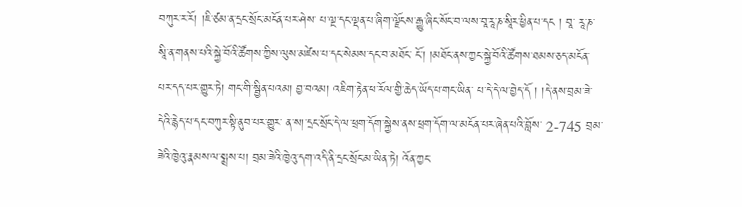བཀུར་ར་རོ། །ཇི་ཙམ་ན་དྲང་སྲོང་མངོན་པར་ཤེས་ པ་ལྔ་དང་ལྡན་པ་ཞིག་ལྗོངས་རྒྱུ་ཞིང་སོང་བ་ལས་བཱ་རཱ་ཎ་སཱིར་ཕྱིན་པ་དང ། བཱ་ རཱ་ཎ་སཱི་ན་གནས་པའི་སྐྱེ་བོའི་ཚོགས་ཀྱིས་ལུས་མཛེས་པ་དང་སེམས་དང་བ་མཐོང་ ངོ་། །མཐོང་ནས་ཀྱང་སྐྱེ་བོའི་ཚོགས་ཐམས་ཅད་མངོན་པར་དད་པར་གྱུར་ཏེ། གང་གི་སྦྱིན་པའམ། བྱ་བའམ། འཇིག་རྟེན་ཕ་རོལ་གྱི་ཆེད་ཡོད་པ་གང་ཡིན་ པ་དེ་དེ་ལ་བྱེད་དོ ། །དེ་ནས་བྲམ་ཟེ་དེའི་རྙེད་པ་དང་བཀུར་སྟི་ནུབ་པར་གྱུར་ ན་ས།་དྲང་སྲོང་དེ་ལ་ཕྲག་དོག་སྐྱེས་ནས་ཕྲག་དོག་ལ་མངོན་པར་ཞེན་པའི་བློས་ 2-745 བྲམ་ཟེའི་ཁྱེའུ་རྣམས་ལ་སྨྲས་པ། བྲམ་ཟེའི་ཁྱེའུ་དག་འདི་ནི་དྲང་སྲོང་མ་ཡིན་ཏེ། འོན་ཀྱང་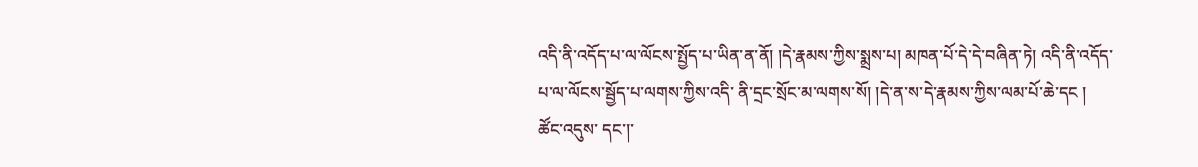འདི་ནི་འདོད་པ་ལ་ལོངས་སྤྱོད་པ་ཡིན་ན་ནོ། །དེ་རྣམས་ཀྱིས་སྨྲས་པ། མཁན་པོ་དེ་དེ་བཞིན་ཏེ། འདི་ནི་འདོད་པ་ལ་ལོངས་སྦྱོད་པ་ལགས་ཀྱིས་འདི་ ནི་དྲང་སྲོང་མ་ལགས་སོ། །དེ་ན་ས་དེ་རྣམས་ཀྱིས་ལམ་པོ་ཆེ་དང ། ཚོང་འདུས་ དང་།་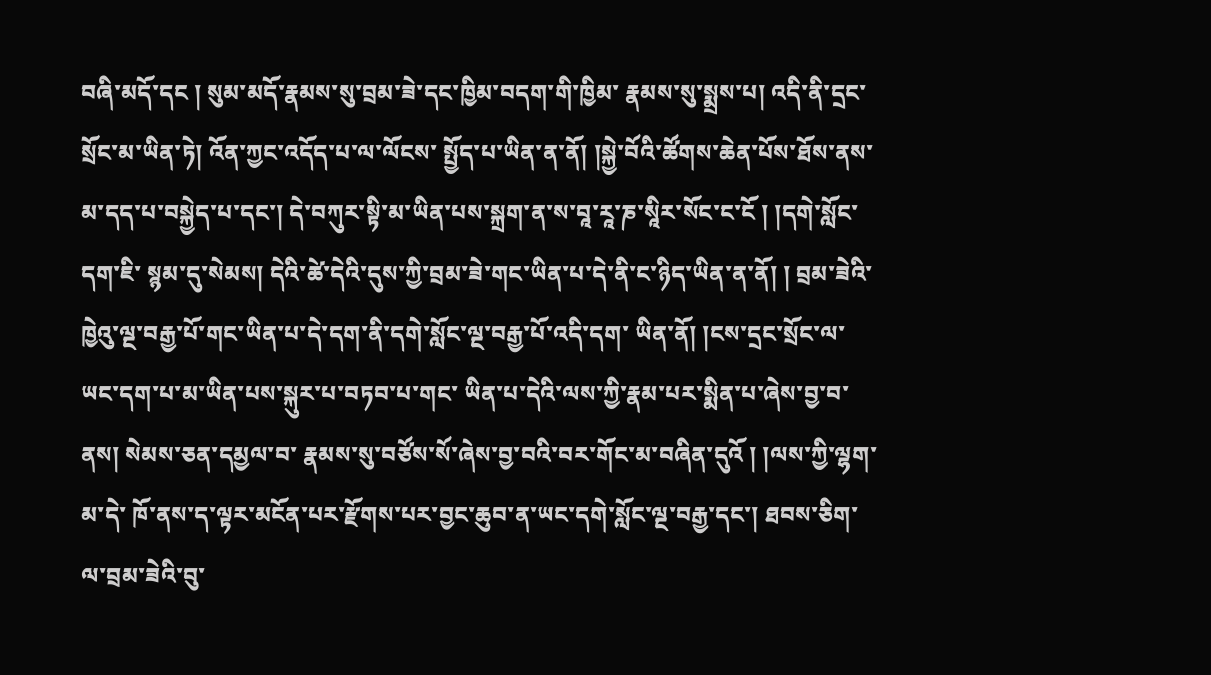བཞི་མདོ་དང ། སུམ་མདོ་རྣམས་སུ་བྲམ་ཟེ་དང་ཁྱིམ་བདག་གི་ཁྱིམ་ རྣམས་སུ་སྨྲས་པ། འདི་ནི་དྲང་སྲོང་མ་ཡིན་ཏེ། འོན་ཀྱང་འདོད་པ་ལ་ལོངས་ སྤྱོད་པ་ཡིན་ན་ནོ། །སྐྱེ་བོའི་ཚོགས་ཆེན་པོས་ཐོས་ནས་མ་དད་པ་བསྐྱེད་པ་དང་། དེ་བཀུར་སྟི་མ་ཡིན་པས་སྐྲག་ན་ས་བཱ་རཱ་ཎ་སཱིར་སོང་ང་ངོ ། །དགེ་སློང་དག་ཇི་ སྙམ་དུ་སེམས། དེའི་ཚེ་དེའི་དུས་ཀྱི་བྲམ་ཟེ་གང་ཡིན་པ་དེ་ནི་ང་ཉིད་ཡིན་ན་ནོ། ། བྲམ་ཟེའི་ཁྱེའུ་ལྔ་བརྒྱ་པོ་གང་ཡིན་པ་དེ་དག་ནི་དགེ་སློང་ལྔ་བརྒྱ་པོ་འདི་དག་ ཡིན་ནོ། །ངས་དྲང་སྲོང་ལ་ཡང་དག་པ་མ་ཡིན་པས་སྐུར་པ་བཏབ་པ་གང་ ཡིན་པ་དེའི་ལས་ཀྱི་རྣམ་པར་སྨིན་པ་ཞེས་བྱ་བ་ནས། སེམས་ཅན་དམྱལ་བ་ རྣམས་སུ་བཙོས་སོ་ཞེས་བྱ་བའི་བར་གོང་མ་བཞིན་དུའོ ། །ལས་ཀྱི་ལྷག་མ་དེ་ ཁོ་ནས་ད་ལྟར་མངོན་པར་རྫོགས་པར་བྱང་ཆུབ་ན་ཡང་དགེ་སློང་ལྔ་བརྒྱ་དང་། ཐབས་ཅིག་ལ་བྲམ་ཟེའི་བུ་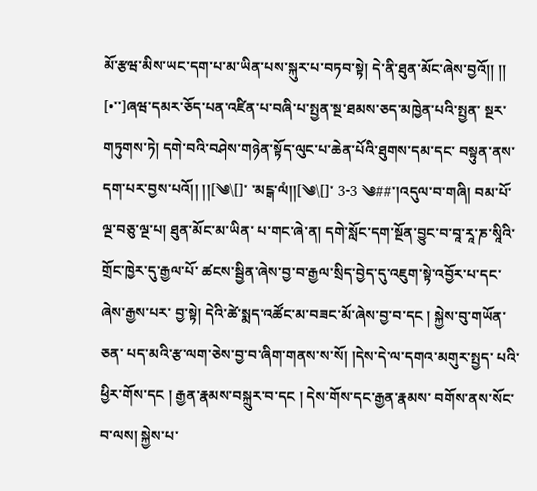མོ་རྩཝ་མིས་ཡང་དག་པ་མ་ཡིན་པས་སྐུར་པ་བཏབ་སྟེ། དེ་ནི་ཐུན་མོང་ཞེས་བྱའོ།། །། [•་་]ཞཝ་དམར་ཅོད་པན་འཛིན་པ་བཞི་པ་སྤྱན་སྔ་ཐམས་ཅད་མཁྱེན་པའི་སྤྱན་ སྔར་གཏུགས་ཏེ། དགེ་བའི་བཤེས་གཉེན་སྟོད་ལུང་པ་ཆེན་པོའི་ཐུགས་དམ་དང་ བསྟུན་ནས་དག་པར་བྱས་པའོ།། །།[༄\[]་ ་མངྒ་ལཾ།།[༄\[]་ 3-3 ༄##་།འདུལ་བ་གཞི། བམ་པོ་ལྔ་བཅུ་ལྔ་པ། ཐུན་མོང་མ་ཡིན་ པ་གང་ཞེ་ན། དགེ་སློང་དག་སྔོན་བྱུང་བ་བཱ་རཱ་ཎ་སཱིའི་གྲོང་ཁྱེར་དུ་རྒྱལ་པོ་ ཚངས་སྦྱིན་ཞེས་བྱ་བ་རྒྱལ་སྲིད་བྱེད་དུ་འཇུག་སྟེ་འབྱོར་པ་དང་ཞེས་རྒྱས་པར་ བྱ་སྟེ། དེའི་ཚེ་སྨད་འཚོང་མ་བཟང་མོ་ཞེས་བྱ་བ་དང ། སྐྱེས་བུ་གཡོན་ཅན་ པད་མའི་རྩ་ལག་ཅེས་བྱ་བ་ཞིག་གནས་ས་སོ། །དེས་དེ་ལ་དགའ་མགུར་སྤྱད་ པའི་ཕྱིར་གོས་དང ། རྒྱན་རྣམས་བསྐྲུར་བ་དང ། དེས་གོས་དང་རྒྱན་རྣམས་ བགོས་ནས་སོང་བ་ལས། སྐྱེས་པ་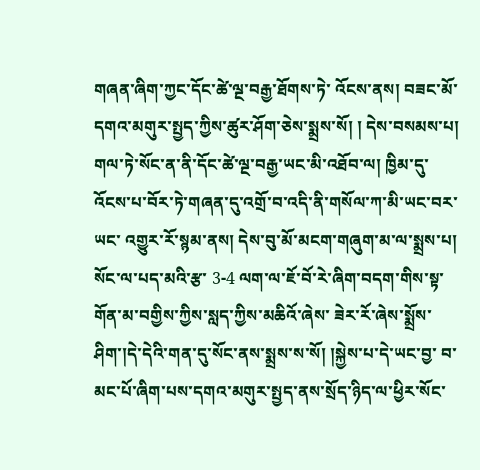གཞན་ཞིག་ཀྱང་དོང་ཚེ་ལྔ་བརྒྱ་ཐོགས་ཏེ་ འོངས་ནས། བཟང་མོ་དགའ་མགུར་སྤྱད་ཀྱིས་ཚུར་ཤོག་ཅེས་སྨྲས་སོ། ། དེས་བསམས་པ། གལ་ཏེ་སོང་ན་ནི་དོང་ཚེ་ལྔ་བརྒྱ་ཡང་མི་འཐོབ་ལ། ཁྱིམ་དུ་འོངས་པ་བོར་ཏེ་གཞན་དུ་འགྲོ་བ་འདི་ནི་གསོལ་ཀ་མི་ཡང་བར་ཡང་ འགྱུར་རོ་སྙམ་ནས། དེས་བུ་མོ་མངག་གཞུག་མ་ལ་སྨྲས་པ། སོང་ལ་པད་མའི་རྩ་ 3-4 ལག་ལ་ཇོ་བོ་རེ་ཞིག་བདག་གིས་སྟ་གོན་མ་བགྱིས་ཀྱིས་སླད་ཀྱིས་མཆིའོ་ཞེས་ ཟེར་རོ་ཞེས་སྨྲོས་ཤིག་།དེ་དེའི་གན་དུ་སོང་ནས་སྨྲས་ས་སོ། །སྐྱེས་པ་དེ་ཡང་བྱ་ བ་མང་པོ་ཞིག་པས་དགའ་མགུར་སྤྱད་ནས་སྲོད་ཉིད་ལ་ཕྱིར་སོང་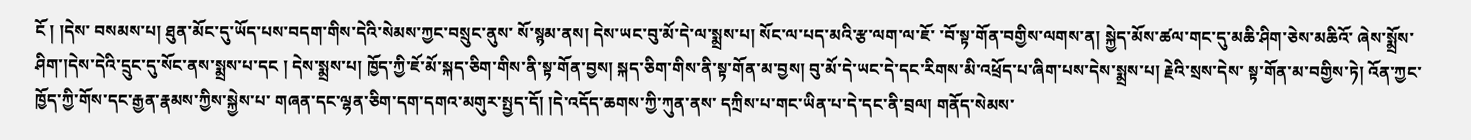ངོ ། །དེས་ བསམས་པ། ཐུན་མོང་དུ་ཡོད་པས་བདག་གིས་དེའི་སེམས་ཀྱང་བསྲུང་ནུས་ སོ་སྙམ་ནས། དེས་ཡང་བུ་མོ་དེ་ལ་སྨྲས་པ། སོང་ལ་པད་མའི་རྩ་ལག་ལ་ཇོ་ ་བོ་སྟ་གོན་བགྱིས་ལགས་ན། སྐྱེད་མོས་ཚལ་གང་དུ་མཆི་ཤིག་ཅེས་མཆིའོ་ ཞེས་སྨྲོས་ཤིག་།དེས་དེའི་དྲུང་དུ་སོང་ནས་སྨྲས་པ་དང ། དེས་སྨྲས་པ། ཁྱོད་ཀྱི་ཇོ་མོ་སྐད་ཅིག་གིས་ནི་སྟ་གོན་བྱས། སྐད་ཅིག་གིས་ནི་སྟ་གོན་མ་བྱས། བུ་མོ་དེ་ཡང་དེ་དང་རིགས་མི་འཕྲོད་པ་ཞིག་པས་དེས་སྨྲས་པ། རྗེའི་སྲས་དེས་ སྟ་གོན་མ་བགྱིས་ཏེ། འོན་ཀྱང་ཁྱོད་ཀྱི་གོས་དང་རྒྱན་རྣམས་ཀྱིས་སྐྱེས་པ་ གཞན་དང་ལྷན་ཅིག་དག་དགའ་མགུར་སྤྱད་དོ། །དེ་འདོད་ཆགས་ཀྱི་ཀུན་ནས་ དཀྲིས་པ་གང་ཡིན་པ་དེ་དང་ནི་བྲལ། གནོད་སེམས་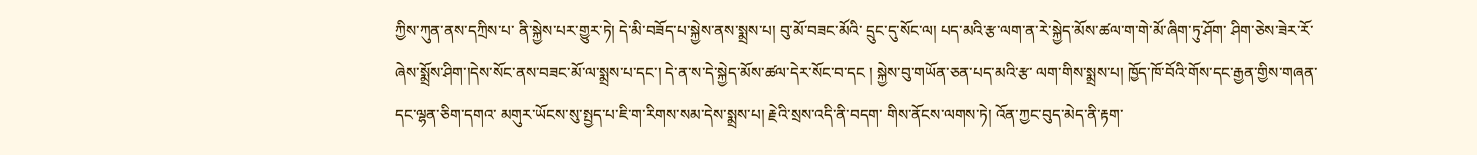ཀྱིས་ཀུན་ནས་དཀྲིས་པ་ ནི་སྐྱེས་པར་གྱུར་ཏེ། དེ་མི་བཟོད་པ་སྐྱེས་ནས་སྨྲས་པ། བུ་མོ་བཟང་མོའི་ དྲུང་དུ་སོང་ལ། པད་མའི་རྩ་ལག་ན་རེ་སྐྱེད་མོས་ཚལ་ག་གེ་མོ་ཞིག་ཏུ་ཤོག་ ཤིག་ཅེས་ཟེར་རོ་ཞེས་སྨྲོས་ཤིག་།དེས་སོང་ནས་བཟང་མོ་ལ་སྨྲས་པ་དང་། དེ་ན་ས་དེ་སྐྱེད་མོས་ཚལ་དེར་སོང་བ་དང ། སྐྱེས་བུ་གཡོན་ཅན་པད་མའི་རྩ་ ལག་གིས་སྨྲས་པ། ཁྱོད་ཁོ་བོའི་གོས་དང་རྒྱན་གྱིས་གཞན་དང་ལྷན་ཅིག་དགའ་ མགུར་ཡོངས་སུ་སྤྱད་པ་ཇི་ག་རིགས་སམ་དེས་སྨྲས་པ། རྗེའི་སྲས་འདི་ནི་བདག་ གིས་ནོངས་ལགས་ཏེ། འོན་ཀྱང་བུད་མེད་ནི་རྟག་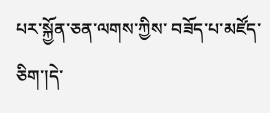པར་སྐྱོན་ཅན་ལགས་ཀྱིས་ བཟོད་པ་མཛོད་ཅིག་།དེ་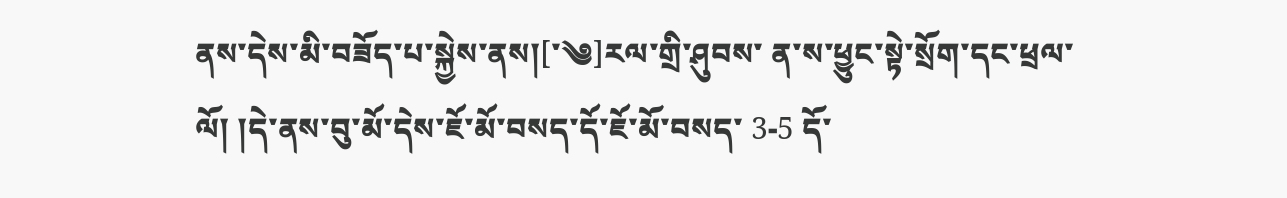ནས་དེས་མི་བཟོད་པ་སྐྱེས་ནས།[་༄]རལ་གྲི་ཤུབས་ ན་ས་ཕྱུང་སྟེ་སྲོག་དང་ཕྲལ་ལོ། །དེ་ནས་བུ་མོ་དེས་ཇོ་མོ་བསད་དོ་ཇོ་མོ་བསད་ 3-5 དོ་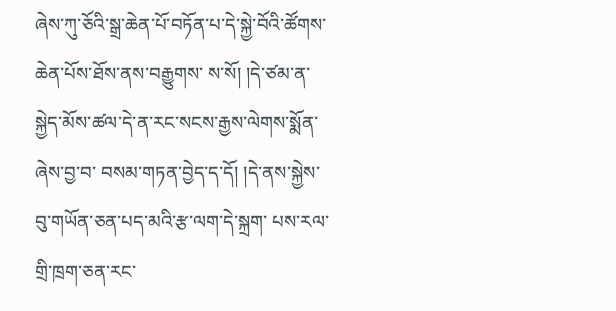ཞེས་ཀུ་ཅོའི་སྒྲ་ཆེན་པོ་བཏོན་པ་དེ་སྐྱེ་བོའི་ཚོགས་ཆེན་པོས་ཐོས་ནས་བརྒྱུགས་ ས་སོ། །དེ་ཙམ་ན་སྐྱེད་མོས་ཚལ་དེ་ན་རང་སངས་རྒྱས་ལེགས་སྨོན་ཞེས་བྱ་བ་ བསམ་གཏན་བྱེད་ད་དོ། །དེ་ནས་སྐྱེས་བུ་གཡོན་ཅན་པད་མའི་རྩ་ལག་དེ་སྐྲག་ པས་རལ་གྲི་ཁྲག་ཅན་རང་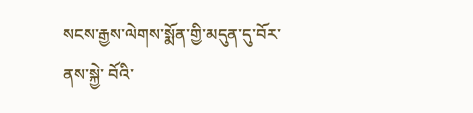སངས་རྒྱས་ལེགས་སྨོན་གྱི་མདུན་དུ་བོར་ནས་སྐྱེ་ བོའི་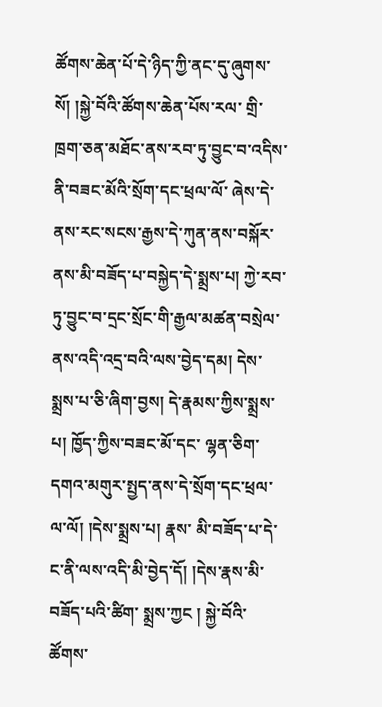ཚོགས་ཆེན་པོ་དེ་ཉིད་ཀྱི་ནང་དུ་ཞུགས་སོ། །སྐྱེ་བོའི་ཚོགས་ཆེན་པོས་རལ་ གྲི་ཁྲག་ཅན་མཐོང་ནས་རབ་ཏུ་བྱུང་བ་འདིས་ནི་བཟང་མོའི་སྲོག་དང་ཕྲལ་ལོ་ ཞེས་དེ་ནས་རང་སངས་རྒྱས་དེ་ཀུན་ནས་བསྐོར་ནས་མི་བཟོད་པ་བསྐྱེད་དེ་སྨྲས་པ། ཀྱེ་རབ་ཏུ་བྱུང་བ་དྲང་སྲོང་གི་རྒྱལ་མཚན་བསྲེལ་ནས་འདི་འདྲ་བའི་ལས་བྱེད་དམ། དེས་སྨྲས་པ་ཅི་ཞིག་བྱས། དེ་རྣམས་ཀྱིས་སྨྲས་པ། ཁྱོད་ཀྱིས་བཟང་མོ་དང་ ལྷན་ཅིག་དགའ་མགུར་སྤྱད་ནས་དེ་སྲོག་དང་ཕྲལ་ལ་ལོ། །དེས་སྨྲས་པ། རྣས་ མི་བཟོད་པ་དེ་ང་ནི་ལས་འདི་མི་བྱེད་དོ། །དེས་རྣས་མི་བཟོད་པའི་ཚིག་ སྨྲས་ཀྱང ། སྐྱེ་བོའི་ཚོགས་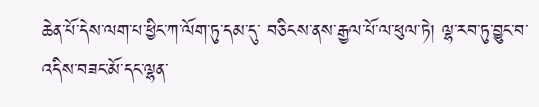ཆེན་པོ་དེས་ལག་པ་ཕྱིང་ཀ་ལོག་ཏུ་དམ་དུ་ བཅིངས་ནས་རྒྱལ་པོ་ལ་ཕུལ་ཏེ། ལྷ་རབ་ཏུ་བྱུང་བ་འདིས་བཟང་མོ་དང་ལྷན་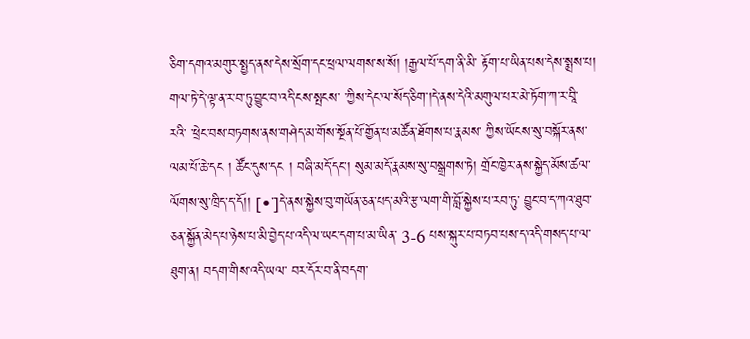ཅིག་དགའ་མགུར་སྤྱད་ནས་དེས་སྲོག་དང་ཕྲལ་ལགས་ས་སོ། །རྒྱལ་པོ་དག་ནི་མི་ རྟོག་པ་ཡིན་པས་དེས་སྨྲས་པ། གལ་ཏེ་དེ་ལྟ་ན་ར་བ་ཏུ་བྱུང་བ་འདི་ངས་སྤངས་ ་ཀྱིས་དེང་ལ་སོད་ཅིག་།དེ་ནས་དེའི་མགུལ་པར་མེ་ཏོག་ཀ་ར་བཱི་རའི་ ་ཕྲེང་བས་བཏགས་ནས་གཤེད་མ་གོས་སྔོན་པོ་གྱོན་པ་མཚོན་ཐོགས་པ་རྣམས་ ཀྱིས་ཡོངས་སུ་བསྐོར་ནས་ལམ་པོ་ཆེ་དང ། ཚོང་དུས་དང ། བཞི་མདོ་དང་། སུམ་མདོ་རྣམས་སུ་བསྒྲགས་ཏེ། གྲོང་ཁྱེར་ནས་སྐྱེད་མོས་ཚལ་ལོགས་སུ་ཁྲིད་ད་དོ།། [•་]དེ་ནས་སྐྱེས་བུ་གཡོན་ཅན་པད་མའི་རྩ་ལག་གི་བློ་སྐྱེས་པ་རབ་ཏུ་ བྱུང་བ་ད་ཀའ་ཐུབ་ཅན་སྐྱོན་མེད་པ་ཉེས་པ་མི་བྱེད་པ་འདི་ལ་ཡང་དག་པ་མ་ཡིན་ 3-6 པས་སྐུར་པ་བཏབ་པས་ད་འདི་གསད་པ་ལ་ཐུག་ན། བདག་གིས་འདི་ཡལ་ བར་དོར་བ་ནི་བདག་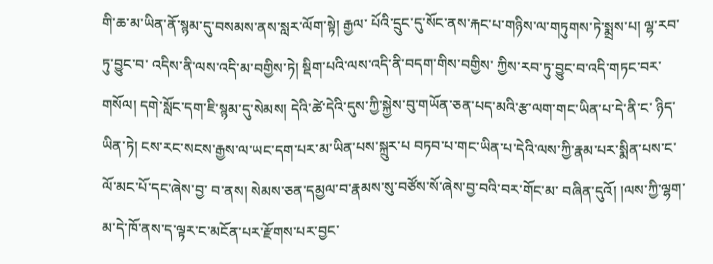གི་ཆ་མ་ཡིན་ནོ་སྙམ་དུ་བསམས་ནས་སླར་ལོག་སྟེ། རྒྱལ་ པོའི་དྲུང་དུ་སོང་ནས་རྐང་པ་གཉིས་ལ་གཏུགས་ཏེ་སྨྲས་པ། ལྷ་རབ་ཏུ་བྱུང་བ་ འདིས་ནི་ལས་འདི་མ་བགྱིས་ཏེ། སྡིག་པའི་ལས་འདི་ནི་བདག་གིས་བགྱིས་ ཀྱིས་རབ་ཏུ་བྱུང་བ་འདི་གཏང་བར་གསོལ། དགེ་སློང་དག་ཇི་སྙམ་དུ་སེམས། དེའི་ཚེ་དེའི་དུས་ཀྱི་སྐྱེས་བུ་གཡོན་ཅན་པད་མའི་རྩ་ལག་གང་ཡིན་པ་དེ་ནི་ང་ ཉིད་ཡིན་ཏེ། ངས་རང་སངས་རྒྱས་ལ་ཡང་དག་པར་མ་ཡིན་པས་སྐྲུར་པ བཏབ་པ་གང་ཡིན་པ་དེའི་ལས་ཀྱི་རྣམ་པར་སྨིན་པས་ང་ལོ་མང་པོ་དང་ཞེས་བྱ་ བ་ནས། སེམས་ཅན་དམྱལ་བ་རྣམས་སུ་བཙོས་སོ་ཞེས་བྱ་བའི་བར་གོང་མ་ བཞིན་དུའོ། །ལས་ཀྱི་ལྷག་མ་དེ་ཁོ་ནས་ད་ལྟར་ང་མངོན་པར་རྫོགས་པར་བྱང་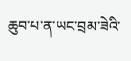ཆུབ་པ་ན་ཡང་བྲམ་ཟེའི་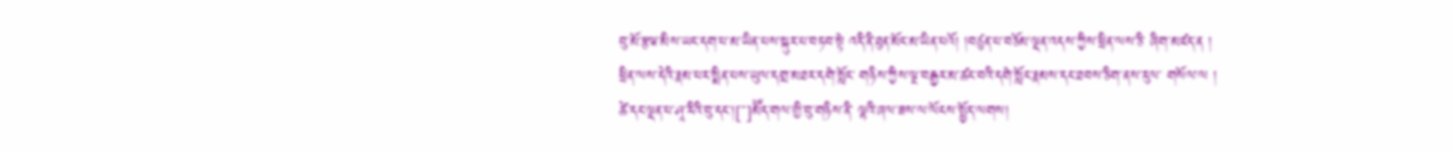བུ་མོ་རྩཝ་མིས་ཡང་དག་པ་མ་ཡིན་པས་སྐུར་པ་བཏབ་སྟེ འདི་ནི་ཐུན་མོང་མ་ཡིན་པའོ། །བཙུན་པ་བཅོམ་ལྡན་འདས་ཀྱིས་ཕྲིན་ལས་ཅི་ ཞིག་མཛད་ན ། ཕྲིན་ལས་དེའི་རྣམ་པར་སྨིན་པས་ཡུལ་དགྲ་མཐར་དགེ་སློང་ གཉིས་ཀྱིས་ལྔ་བརྒྱར་མ་ཚང་བའི་དགེ་སློང་རྣམས་དང་ཐབས་ཅིག་ནས་རུལ་ གསོལ་ལ ། ཚེ་དང་ལྡན་པ་ཤཱ་རིའི་བུ་དང་།[་་]མཽད་གལ་གྱི་བུ་གཉིས་ནི་ ལྷའི་ཞལ་ཟས་ལ་ལོངས་སྤྱོད་ལགས།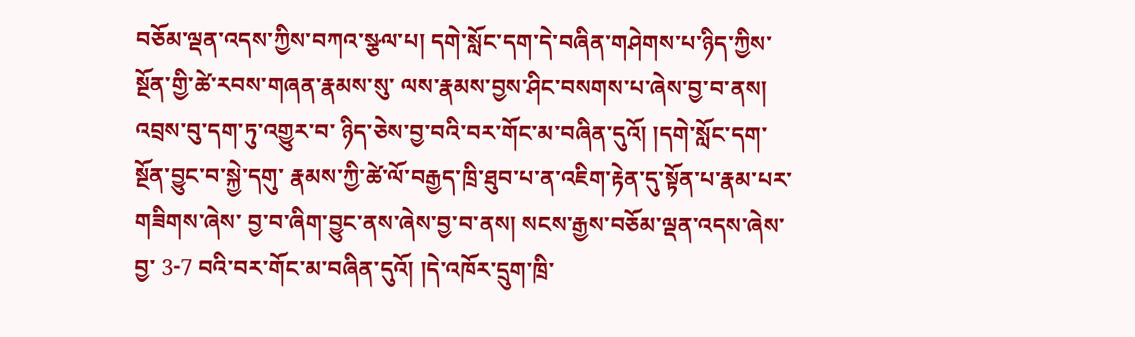བཅོམ་ལྡན་འདས་ཀྱིས་བཀའ་སྩལ་པ། དགེ་སློང་དག་དེ་བཞིན་གཤེགས་པ་ཉིད་ཀྱིས་སྔོན་གྱི་ཚེ་རབས་གཞན་རྣམས་སུ་ ལས་རྣམས་བྱས་ཤིང་བསགས་པ་ཞེས་བྱ་བ་ནས། འབྲས་བུ་དག་ཏུ་འགྱུར་བ་ ཉིད་ཅེས་བྱ་བའི་བར་གོང་མ་བཞིན་དུའོ། །དགེ་སློང་དག་སྔོན་བྱུང་བ་སྐྱེ་དགུ་ རྣམས་ཀྱི་ཚེ་ལོ་བརྒྱད་ཁྲི་ཐུབ་པ་ན་འཇིག་རྟེན་དུ་སྟོན་པ་རྣམ་པར་གཟིགས་ཞེས་ བྱ་བ་ཞིག་བྱུང་ནས་ཞེས་བྱ་བ་ནས། སངས་རྒྱས་བཅོམ་ལྡན་འདས་ཞེས་བྱ་ 3-7 བའི་བར་གོང་མ་བཞིན་དུའོ། །དེ་འཁོར་དྲུག་ཁྲི་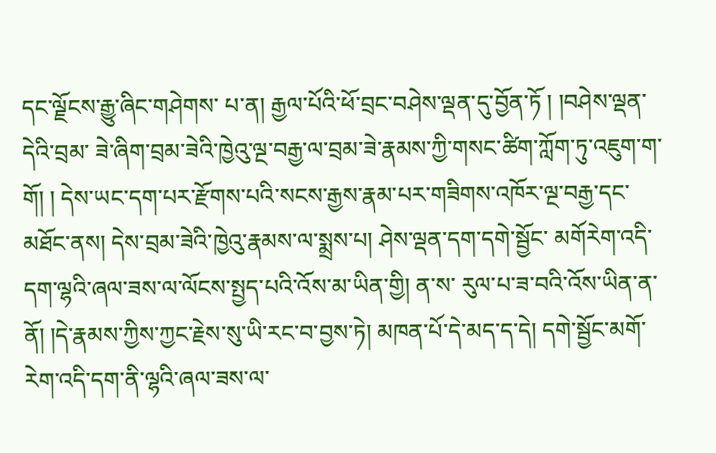དང་ལྗོངས་རྒྱུ་ཞིང་གཤེགས་ པ་ན། རྒྱལ་པོའི་ཕོ་བྲང་བཤེས་ལྡན་དུ་བྱོན་ཏོ ། །བཤེས་ལྡན་དེའི་བྲམ་ ཟེ་ཞིག་བྲམ་ཟེའི་ཁྱེའུ་ལྔ་བརྒྱ་ལ་བྲམ་ཟེ་རྣམས་ཀྱི་གསང་ཚིག་ཀློག་ཏུ་འཇུག་ག་གོ། ། དེས་ཡང་དག་པར་རྫོགས་པའི་སངས་རྒྱས་རྣམ་པར་གཟིགས་འཁོར་ལྔ་བརྒྱ་དང་ མཐོང་ནས། དེས་བྲམ་ཟེའི་ཁྱེའུ་རྣམས་ལ་སྨྲས་པ། ཤེས་ལྡན་དག་དགེ་སྦྱོང་ མགོརེག་འདི་དག་ལྷའི་ཞལ་ཟས་ལ་ལོངས་སྤྱད་པའི་འོས་མ་ཡིན་གྱི། ན་ས་ རུལ་པ་ཟ་བའི་འོས་ཡིན་ན་ནོ། །དེ་རྣམས་ཀྱིས་ཀྱང་རྗེས་སུ་ཡི་རང་བ་བྱས་ཏེ། མཁན་པོ་དེ་མད་ད་དེ། དགེ་སྦྱོང་མགོ་རེག་འདི་དག་ནི་ལྷའི་ཞལ་ཟས་ལ་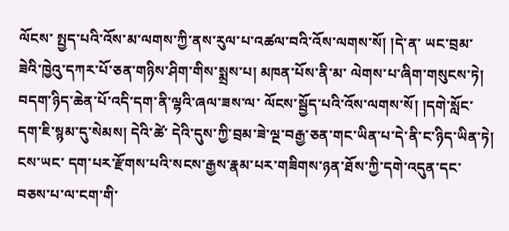ལོངས་ སྤྱད་པའི་འོས་མ་ལགས་ཀྱི་ནས་རུལ་པ་འཚལ་བའི་འོས་ལགས་སོ། །དེ་ན་ ཡང་བྲམ་ཟེའི་ཁྱེའུ་དཀར་པོ་ཅན་གཉིས་ཤིག་གིས་སྨྲས་པ། མཁན་པོས་ནི་མ་ ལེགས་པ་ཞིག་གསུངས་ཏེ། བདག་ཉིད་ཆེན་པོ་འདི་དག་ནི་ལྷའི་ཞལ་ཟས་ལ་ ལོངས་སྦྱོད་པའི་འོས་ལགས་སོ། །དགེ་སློང་དག་ཇི་སྙམ་དུ་སེམས། དེའི་ཚེ་ དེའི་དུས་ཀྱི་བྲམ་ཟེ་ལྔ་བརྒྱ་ཅན་གང་ཡིན་པ་དེ་ནི་ང་ཉིད་ཡིན་ཏེ། ངས་ཡང་ དག་པར་རྫོགས་པའི་སངས་རྒྱས་རྣམ་པར་གཟིགས་ཉན་ཐོས་ཀྱི་དགེ་འདུན་དང་ བཅས་པ་ལ་ངག་གི་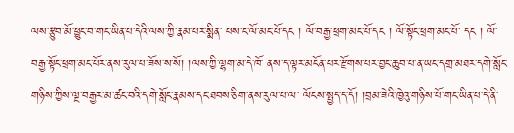ལས་རྩུབ་མོ་ཕྱུང་བ་གང་ཡིན་པ་དེའི་ལས་ཀྱི་རྣམ་པར་སྨིན་ པས་ང་ལོ་མང་པོ་དང ། ལོ་བརྒྱ་ཕྲག་མང་པོ་དང ། ལོ་སྟོང་ཕྲག་མང་པོ་ དང ། ལོ་བརྒྱ་སྟོང་ཕྲག་མང་པོར་ནས་རུལ་པ་ཟོས་ས་སོ། །ལས་ཀྱི་ལྷག་མ་དེ་ཁོ་ ནས་ད་ལྟར་མངོན་པར་རྫོགས་པར་བྱང་ཆུབ་པ་ན་ཡང་དགྲ་མཐར་དགེ་སློང་ གཉིས་ཀྱིས་ལྔ་བརྒྱར་མ་ཚང་བའི་དགེ་སློང་རྣམས་དང་ཐབས་ཅིག་ནས་རུལ་པ་ལ་ ལོངས་སྤྱད་ད་དོ། །བྲམ་ཟེའི་ཁྱེའུ་གཉིས་པོ་གང་ཡིན་པ་དེ་ནི་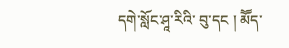དགེ་སློང་ཤཱ་རིའི་ བུ་དང ། མཽད་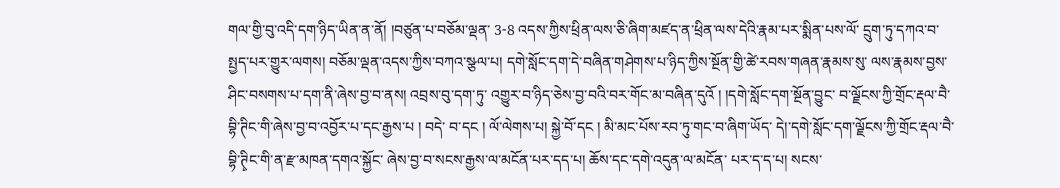གལ་གྱི་བུ་འདི་དག་ཉིད་ཡིན་ན་ནོ། །བཙུན་པ་བཅོམ་ལྡན་ 3-8 འདས་ཀྱིས་ཕྲིན་ལས་ཅི་ཞིག་མཛད་ན་ཕྲིན་ལས་དེའི་རྣམ་པར་སྨིན་པས་ལོ་ དྲུག་ཏུ་དཀའ་བ་སྤྱད་པར་གྱུར་ལགས། བཅོམ་ལྡན་འདས་ཀྱིས་བཀའ་སྩལ་པ། དགེ་སློང་དག་དེ་བཞིན་གཤེགས་པ་ཉིད་ཀྱིས་སྔོན་གྱི་ཚེ་རབས་གཞན་རྣམས་སུ་ ལས་རྣམས་བྱས་ཤིང་བསགས་པ་དག་ནི་ཞེས་བྱ་བ་ནས། འབྲས་བུ་དག་ཏུ་ འགྱུར་བ་ཉིད་ཅེས་བྱ་བའི་བར་གོང་མ་བཞིན་དུའོ ། །དགེ་སློང་དག་སྔོན་བྱུང་ བ་ལྗོངས་ཀྱི་གྲོང་རྡལ་བཻ་བྷི་ཊིང་གི་ཞེས་བྱ་བ་འབྱོར་པ་དང་རྒྱས་པ ། བདེ་ བ་དང ། ལོ་ལེགས་པ། སྐྱེ་བོ་དང ། མི་མང་པོས་རབ་ཏུ་གང་བ་ཞིག་ཡོད་ དེ།་དགེ་སློང་དག་ལྗོངས་ཀྱི་གྲོང་རྡལ་བཻ་བྷི་ཊྭིང་གི་ན་རྫ་མཁན་དགའ་སྐྱོང་ ཞེས་བྱ་བ་སངས་རྒྱས་ལ་མངོན་པར་དད་པ། ཆོས་དང་དགེ་འདུན་ལ་མངོན་ པར་ད་ད་པ། སངས་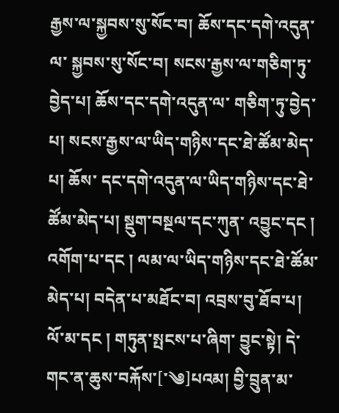རྒྱས་ལ་སྐྱབས་སུ་སོང་བ། ཆོས་དང་དགེ་འདུན་ལ་ སྐྱབས་སུ་སོང་བ། སངས་རྒྱས་ལ་གཅིག་ཏུ་བྱེད་པ། ཆོས་དང་དགེ་འདུན་ལ་ གཅིག་ཏུ་བྱེད་པ། སངས་རྒྱས་ལ་ཡིད་གཉིས་དང་ཐེ་ཚོམ་མེད་པ། ཆོས་ དང་དགེ་འདུན་ལ་ཡིད་གཉིས་དང་ཐེ་ཚོམ་མེད་པ། སྡུག་བསྔལ་དང་ཀུན་ འབྱུང་དང ། འགོག་པ་དང ། ལམ་ལ་ཡིད་གཉིས་དང་ཐེ་ཚོམ་མེད་པ། བདེན་པ་མཐོང་བ། འབྲས་བུ་ཐོབ་པ། ལོ་མ་དང ། གཏུན་སྤངས་པ་ཞིག་ བྱུང་སྟེ། དེ་གང་ན་ཆུས་བརྐོས་[་༄]པའམ། བྱི་བྲུན་མ་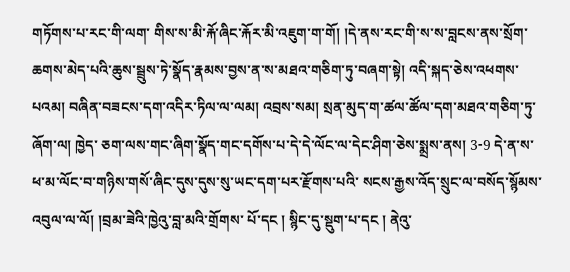གཏོགས་པ་རང་གི་ལག་ གིས་ས་མི་རྐོ་ཞིང་རྐོར་མི་འཇུག་ག་གོ། །དེ་ནས་རང་གི་ས་ས་བླངས་ནས་སྲོག་ ཆགས་མེད་པའི་ཆུས་སྦྲུས་ཏེ་སྣོད་རྣམས་བྱས་ན་ས་མཐའ་གཅིག་ཏུ་བཞག་སྟེ། འདི་སྐད་ཅེས་འཕགས་པའམ། བཞིན་བཟངས་དག་འདིར་ཏིལ་ལ་ལམ། འབྲས་སམ། སྲན་མུད་ག་ཚལ་ཚོལ་དག་མཐའ་གཅིག་ཏུ་ཞོག་ལ། ཁྱེད་ ཅག་ལས་གང་ཞིག་སྣོད་གང་དགོས་པ་དེ་དེ་ལོང་ལ་དེང་ཤིག་ཅེས་སྨྲས་ནས། 3-9 དེ་ན་ས་ཕ་མ་ལོང་བ་གཉིས་གསོ་ཞིང་དུས་དུས་སུ་ཡང་དག་པར་རྫོགས་པའི་ སངས་རྒྱས་འོད་སྲུང་ལ་བསོད་སྙོམས་འབུལ་ལ་ལོ། །བྲམ་ཟེའི་ཁྱེའུ་བླ་མའི་གྲོགས་ པོ་དང ། སྙིང་དུ་སྡུག་པ་དང ། ནེའུ་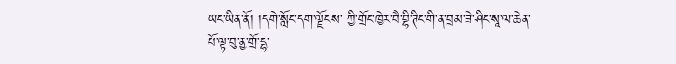ཡང་ཡིན་ནོ། །དགེ་སློང་དག་ལྗོངས་ ཀྱི་གྲོང་ཁྱེར་བཻ་བྷི་ཊིང་གི་ན་བྲམ་ཟེ་ཤིང་སཱ་ལ་ཆེན་པོ་ལྟ་བུ་ནྱ་གྲོ་དྷ་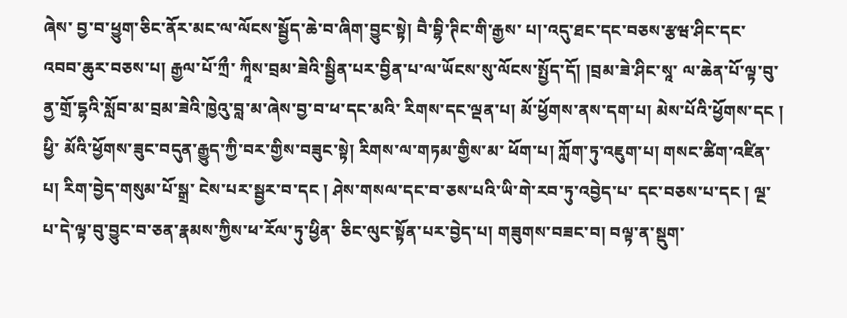ཞེས་ བྱ་བ་ཕྱུག་ཅིང་ནོར་མང་ལ་ལོངས་སྦྱོད་ཆེ་བ་ཞིག་བྱུང་སྟེ། བཻ་བྷི་ཊིང་གི་རྒྱས་ པ།་འདུ་ཐང་དང་བཅས་རྩཝ་ཤིང་དང་འབབ་ཆུར་བཅས་པ། རྒྱལ་པོ་ཀྲྀ་ ཀཱིས་བྲམ་ཟེའི་སྦྱིན་པར་བྱིན་པ་ལ་ཡོངས་སུ་ལོངས་སྤྱོད་དོ། །བྲམ་ཟེ་ཤིང་སཱ་ ལ་ཆེན་པོ་ལྟ་བུ་ནྱ་གྲོ་དྷའི་སློབ་མ་བྲམ་ཟེའི་ཁྱེའུ་བླ་མ་ཞེས་བྱ་བ་ཕ་དང་མའི་ རིགས་དང་ལྡན་པ། མོ་ཕྱོགས་ནས་དག་པ། མེས་པོའི་ཕྱོགས་དང ། ཕྱི་ མོའི་ཕྱོགས་ཟུང་བདུན་རྒྱུད་ཀྱི་བར་གྱིས་བཟུང་སྟེ། རིགས་ལ་གཏམ་གྱིས་མ་ ཕོག་པ། ཀློག་ཏུ་འཇུག་པ། གསང་ཚིག་འཛིན་པ། རིག་བྱེད་གསུམ་པོ་སྒྲ་ ངེས་པར་སྦྱར་བ་དང ། ཤེས་གསལ་དང་བ་ཅས་པའི་ཡི་གེ་རབ་ཏུ་འབྱེད་པ་ དང་བཅས་པ་དང ། ལྔ་པ་དེ་ལྟ་བུ་བྱུང་བ་ཅན་རྣམས་ཀྱིས་ཕ་རོལ་ཏུ་ཕྱིན་ ཅིང་ལུང་སྟོན་པར་བྱེད་པ། གཟུགས་བཟང་བ། བལྟ་ན་སྡུག་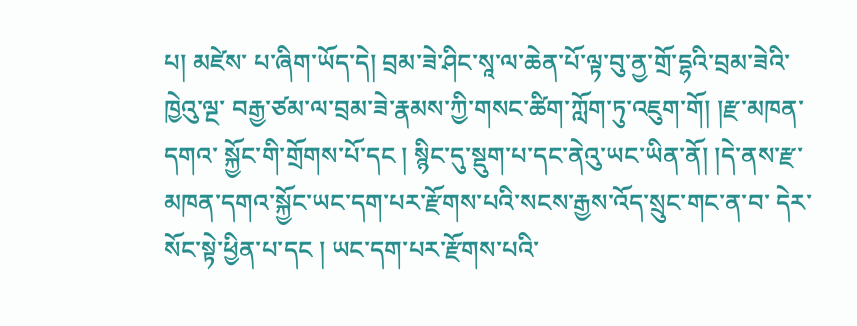པ། མཛེས་ པ་ཞིག་ཡོད་དེ། བྲམ་ཟེ་ཤིང་སཱ་ལ་ཆེན་པོ་ལྟ་བུ་ནྱ་གྲོ་དྷའི་བྲམ་ཟེའི་ཁྱེའུ་ལྔ་ བརྒྱ་ཙམ་ལ་བྲམ་ཟེ་རྣམས་ཀྱི་གསང་ཚིག་ཀློག་ཏུ་འཇུག་གོ། །རྫ་མཁན་དགའ་ སྐྱོང་གི་གྲོགས་པོ་དང ། སྙིང་དུ་སྡུག་པ་དང་ནེའུ་ཡང་ཡིན་ནོ། །དེ་ནས་རྫ་ མཁན་དགའ་སྐྱོང་ཡང་དག་པར་རྫོགས་པའི་སངས་རྒྱས་འོད་སྲུང་གང་ན་བ་ དེར་སོང་སྟེ་ཕྱིན་པ་དང ། ཡང་དག་པར་རྫོགས་པའི་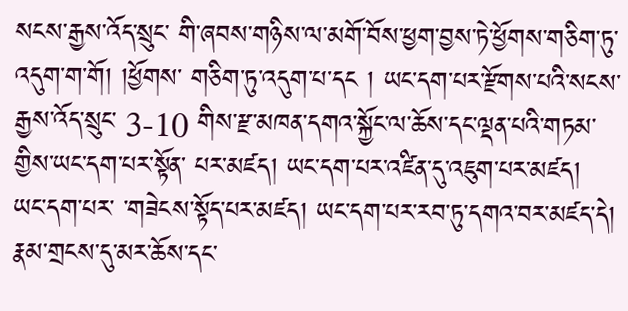སངས་རྒྱས་འོད་སྲུང་ གི་ཞབས་གཉིས་ལ་མགོ་བོས་ཕྱག་བྱས་ཏེ་ཕྱོགས་གཅིག་ཏུ་འདུག་ག་གོ། །ཕྱོགས་ གཅིག་ཏུ་འདུག་པ་དང ། ཡང་དག་པར་རྫོགས་པའི་སངས་རྒྱས་འོད་སྲུང་ 3-10 གིས་རྫ་མཁན་དགའ་སྐྱོང་ལ་ཆོས་དང་ལྡན་པའི་གཏམ་གྱིས་ཡང་དག་པར་སྟོན་ པར་མཛད། ཡང་དག་པར་འཛིན་དུ་འཇུག་པར་མཛད། ཡང་དག་པར་ ་གཟེངས་སྟོད་པར་མཛད། ཡང་དག་པར་རབ་ཏུ་དགའ་བར་མཛད་དེ། རྣམ་གྲངས་དུ་མར་ཆོས་དང་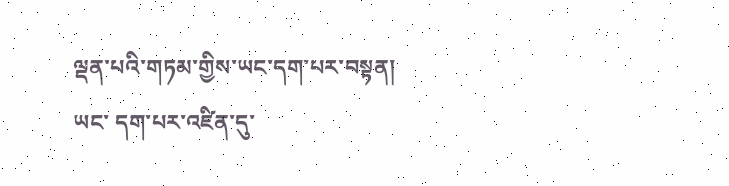ལྡན་པའི་གཏམ་གྱིས་ཡང་དག་པར་བསྟན། ཡང་ དག་པར་འཛིན་དུ་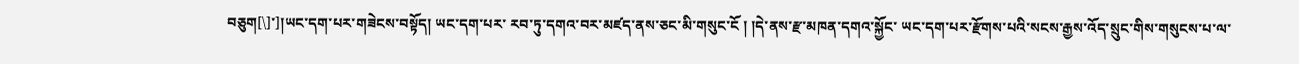བཅུག[\]་]།ཡང་དག་པར་གཟེངས་བསྟོད། ཡང་དག་པར་ རབ་ཏུ་དགའ་བར་མཛད་ནས་ཅང་མི་གསུང་ངོ ། །དེ་ནས་རྫ་མཁན་དགའ་སྐྱོང་ ཡང་དག་པར་རྫོགས་པའི་སངས་རྒྱས་འོད་སྲུང་གིས་གསུངས་པ་ལ་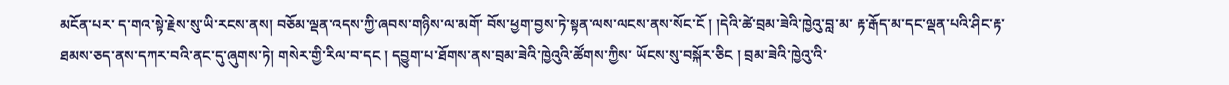མངོན་པར་ ད་གའ་སྟེ་རྗེས་སུ་ཡི་རངས་ནས། བཅོམ་ལྡན་འདས་ཀྱི་ཞབས་གཉིས་ལ་མགོ་ བོས་ཕྱག་བྱས་ཏེ་སྟན་ལས་ལངས་ནས་སོང་ངོ ། །དེའི་ཚེ་བྲམ་ཟེའི་ཁྱེའུ་བླ་མ་ རྟ་རྒོད་མ་དང་ལྡན་པའི་ཤིང་རྟ་ཐམས་ཅད་ནས་དཀར་བའི་ནང་དུ་ཞུགས་ཏེ། གསེར་གྱི་རིལ་བ་དང ། དབྱུག་པ་ཐོགས་ནས་བྲམ་ཟེའི་ཁྱེའུའི་ཚོགས་ཀྱིས་ ཡོངས་སུ་བསྐོར་ཅིང ། བྲམ་ཟེའི་ཁྱེའུ་འི་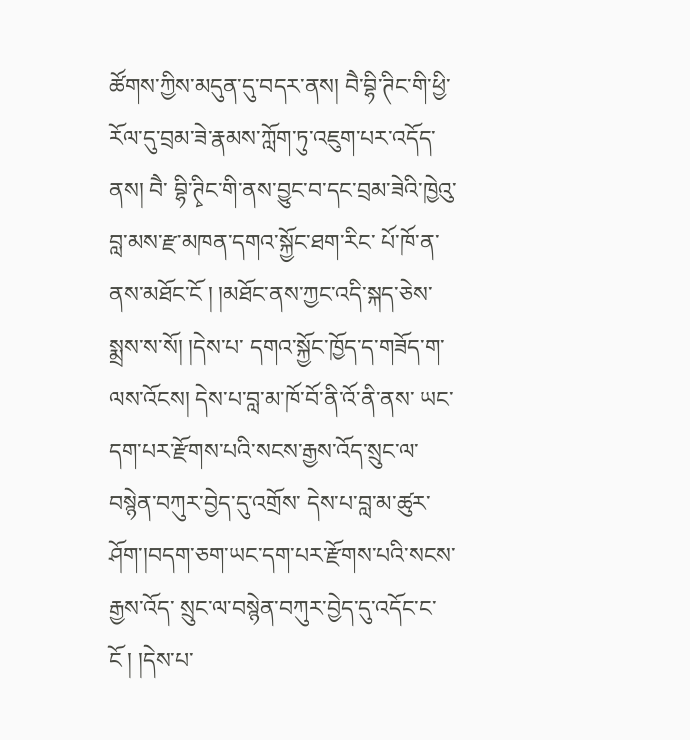ཚོགས་ཀྱིས་མདུན་དུ་བདར་ནས། བཻ་བྷི་ཊིང་གི་ཕྱི་རོལ་དུ་བྲམ་ཟེ་རྣམས་ཀློག་ཏུ་འཇུག་པར་འདོད་ནས། བཻ་ བྷི་ཊྭིང་གི་ནས་བྱུང་བ་དང་བྲམ་ཟེའི་ཁྱེའུ་བླ་མས་རྫ་མཁན་དགའ་སྐྱོང་ཐག་རིང་ པོ་ཁོ་ན་ནས་མཐོང་ངོ ། །མཐོང་ནས་ཀྱང་འདི་སྐད་ཅེས་སྨྲས་ས་སོ། །དེས་པ་ དགའ་སྐྱོང་ཁྱོད་ད་གཟོད་ག་ལས་འོངས། དེས་པ་བླ་མ་ཁོ་བོ་ནི་འོ་ནི་ནས་ ཡང་དག་པར་རྫོགས་པའི་སངས་རྒྱས་འོད་སྲུང་ལ་བསྙེན་བཀུར་བྱེད་དུ་འགྲོས་ དེས་པ་བླ་མ་ཚུར་ཤོག་།བདག་ཅག་ཡང་དག་པར་རྫོགས་པའི་སངས་རྒྱས་འོད་ སྲུང་ལ་བསྙེན་བཀུར་བྱེད་དུ་འདོང་ང་ངོ ། །དེས་པ་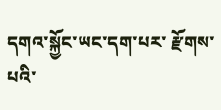དགའ་སྐྱོང་ཡང་དག་པར་ རྫོགས་པའི་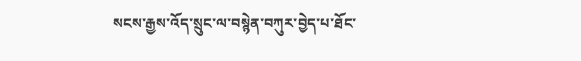སངས་རྒྱས་འོད་སྲུང་ལ་བསྙེན་བཀུར་བྱེད་པ་ཐོང་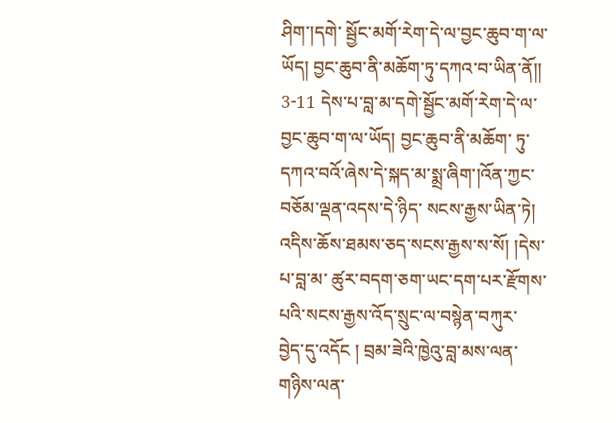ཤིག་།དགེ་ སྦྱོང་མགོ་རེག་དེ་ལ་བྱང་ཆུབ་ག་ལ་ཡོད། བྱང་ཆུབ་ནི་མཆོག་ཏུ་དཀའ་བ་ཡིན་ནོ།། 3-11 དེས་པ་བླ་མ་དགེ་སྦྱོང་མགོ་རེག་དེ་ལ་བྱང་ཆུབ་ག་ལ་ཡོད། བྱང་ཆུབ་ནི་མཆོག་ ཏུ་དཀའ་བའོ་ཞེས་དེ་སྐད་མ་སྨྲ་ཞིག་།འོན་ཀྱང་བཅོམ་ལྡན་འདས་དེ་ཉིད་ སངས་རྒྱས་ཡིན་ཏེ། འདིས་ཆོས་ཐམས་ཅད་སངས་རྒྱས་ས་སོ། །དེས་པ་བླ་མ་ ཚུར་བདག་ཅག་ཡང་དག་པར་རྫོགས་པའི་སངས་རྒྱས་འོད་སྲུང་ལ་བསྙེན་བཀུར་ བྱེད་དུ་འདོང ། བྲམ་ཟེའི་ཁྱེའུ་བླ་མས་ལན་གཉིས་ལན་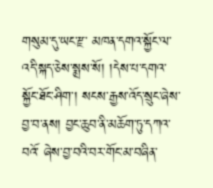གསུམ་དུ་ཡང་རྫ་ མཁན་དགའ་སྐྱོང་ལ་འདི་སྐད་ཅེས་སྨྲས་སོ། །དེས་པ་དགའ་སྐྱོང་ཐོང་ཤིག་། སངས་རྒྱས་འོད་སྲུང་ཞེས་བྱ་བ་ནས། བྱང་ཆུབ་ནི་མཆོག་ཏུ་དཀའ་བའོ་ ཞེས་བྱ་བའི་བར་གོང་མ་བཞིན་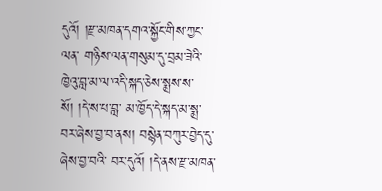དུའོ། །རྫ་མཁན་དགའ་སྐྱོང་གིས་ཀྱང་ལན་ གཉིས་ལན་གསུམ་དུ་བྲམ་ཟེའི་ཁྱེའུ་བླ་མ་ལ་འདི་སྐད་ཅེས་སྨྲས་ས་སོ། །དེ་ས་པ་བླ་ མ་ཁྱོད་དེ་སྐད་མ་སྨྲ་བར་ཞེས་བྱ་བ་ནས། བསྙེན་བཀུར་བྱེད་དུ་ཞེས་བྱ་བའི་ བར་དུའོ། །དེ་ནས་རྫ་མཁན་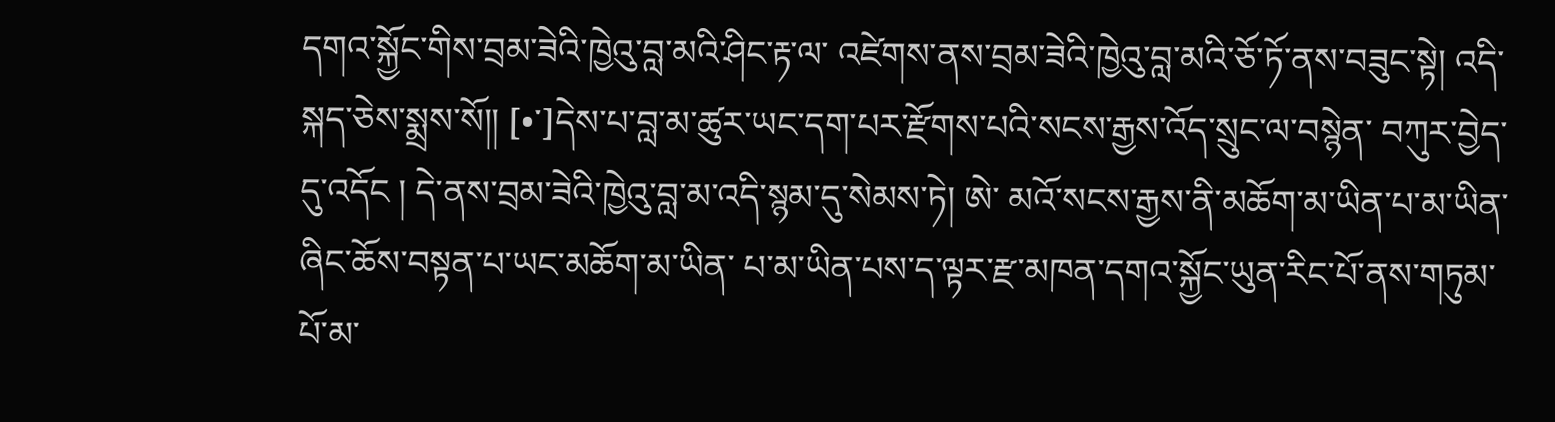དགའ་སྐྱོང་གིས་བྲམ་ཟེའི་ཁྱེའུ་བླ་མའི་ཤིང་རྟ་ལ་ འཛེགས་ནས་བྲམ་ཟེའི་ཁྱེའུ་བླ་མའི་ཅོ་ཏོ་ནས་བཟུང་སྟེ། འདི་སྐད་ཅེས་སྨྲས་སོ།། [•་]དེས་པ་བླ་མ་ཚུར་ཡང་དག་པར་རྫོགས་པའི་སངས་རྒྱས་འོད་སྲུང་ལ་བསྙེན་ བཀུར་བྱེད་དུ་འདོང ། དེ་ནས་བྲམ་ཟེའི་ཁྱེའུ་བླ་མ་འདི་སྙམ་དུ་སེམས་ཏེ། ཨེ་ མའོ་སངས་རྒྱས་ནི་མཆོག་མ་ཡིན་པ་མ་ཡིན་ཞིང་ཆོས་བསྟན་པ་ཡང་མཆོག་མ་ཡིན་ པ་མ་ཡིན་པས་ད་ལྟར་རྫ་མཁན་དགའ་སྐྱོང་ཡུན་རིང་པོ་ནས་གཏུམ་པོ་མ་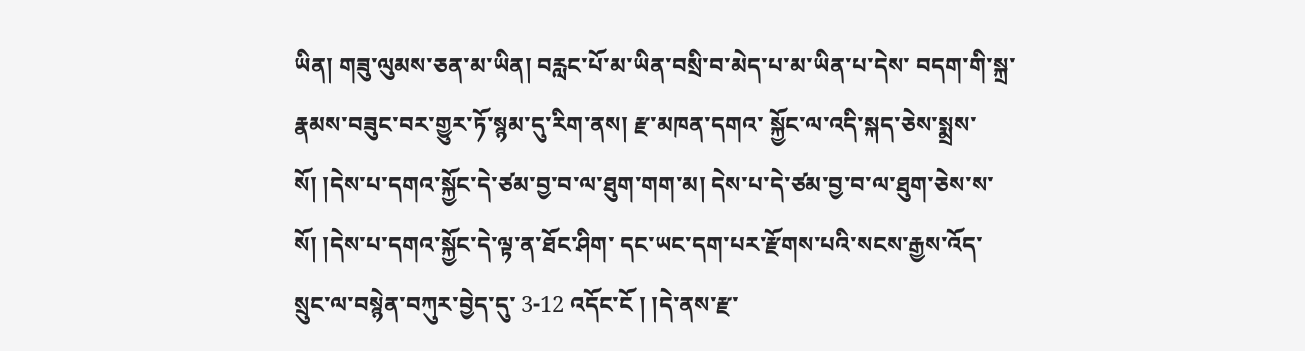ཡིན། གཟུ་ལུམས་ཅན་མ་ཡིན། བརླང་པོ་མ་ཡིན་བསྲི་བ་མེད་པ་མ་ཡིན་པ་དེས་ བདག་གི་སྐྲ་རྣམས་བཟུང་བར་གྱུར་ཏོ་སྙམ་དུ་རིག་ནས། རྫ་མཁན་དགའ་ སྐྱོང་ལ་འདི་སྐད་ཅེས་སྨྲས་སོ། །དེས་པ་དགའ་སྐྱོང་དེ་ཙམ་བྱ་བ་ལ་ཐུག་གག་མ། དེས་པ་དེ་ཙམ་བྱ་བ་ལ་ཐུག་ཅེས་ས་སོ། །དེས་པ་དགའ་སྐྱོང་དེ་ལྟ་ན་ཐོང་ཤིག་ དང་ཡང་དག་པར་རྫོགས་པའི་སངས་རྒྱས་འོད་སྲུང་ལ་བསྙེན་བཀུར་བྱེད་དུ་ 3-12 འདོང་ངོ ། །དེ་ནས་རྫ་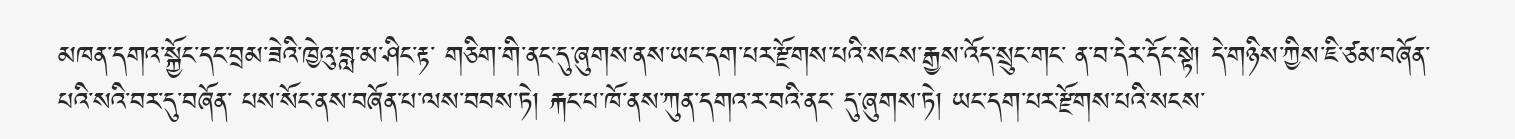མཁན་དགའ་སྐྱོང་དང་བྲམ་ཟེའི་ཁྱེའུ་བླ་མ་ཤིང་རྟ་ གཅིག་གི་ནང་དུ་ཞུགས་ནས་ཡང་དག་པར་རྫོགས་པའི་སངས་རྒྱས་འོད་སྲུང་གང་ ན་བ་དེར་དོང་སྟེ། དེ་གཉིས་ཀྱིས་ཇི་ཙམ་བཞོན་པའི་སའི་བར་དུ་བཞོན་ པས་སོང་ནས་བཞོན་པ་ལས་བབས་ཏེ། རྐང་པ་ཁོ་ནས་ཀུན་དགའ་ར་བའི་ནང་ དུ་ཞུགས་ཏེ། ཡང་དག་པར་རྫོགས་པའི་སངས་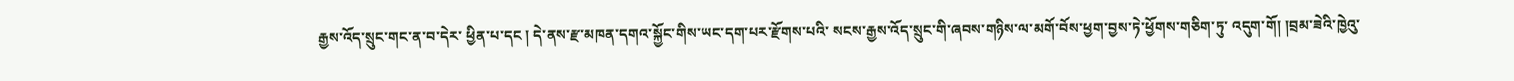རྒྱས་འོད་སྲུང་གང་ན་བ་དེར་ ཕྱིན་པ་དང ། དེ་ནས་རྫ་མཁན་དགའ་སྐྱོང་གིས་ཡང་དག་པར་རྫོགས་པའི་ སངས་རྒྱས་འོད་སྲུང་གི་ཞབས་གཉིས་ལ་མགོ་བོས་ཕྱག་བྱས་ཏེ་ཕྱོགས་གཅིག་ཏུ་ འདུག་གོ། །བྲམ་ཟེའི་ཁྱེའུ་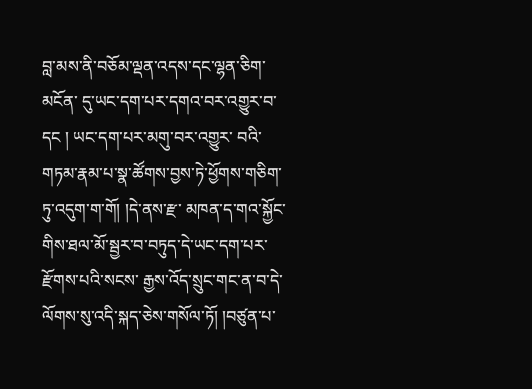བླ་མས་ནི་བཅོམ་ལྡན་འདས་དང་ལྷན་ཅིག་མངོན་ དུ་ཡང་དག་པར་དགའ་བར་འགྱུར་བ་དང ། ཡང་དག་པར་མགུ་བར་འགྱུར་ བའི་གཏམ་རྣམ་པ་སྣ་ཚོགས་བྱས་ཏེ་ཕྱོགས་གཅིག་ཏུ་འདུག་ག་གོ། །དེ་ནས་རྫ་ མཁན་ད་གའ་སྐྱོང་གིས་ཐལ་མོ་སྦྱར་བ་བཏུད་དེ་ཡང་དག་པར་རྫོགས་པའི་སངས་ རྒྱས་འོད་སྲུང་གང་ན་བ་དེ་ལོགས་སུ་འདི་སྐད་ཅེས་གསོལ་ཏོ། །བཙུན་པ་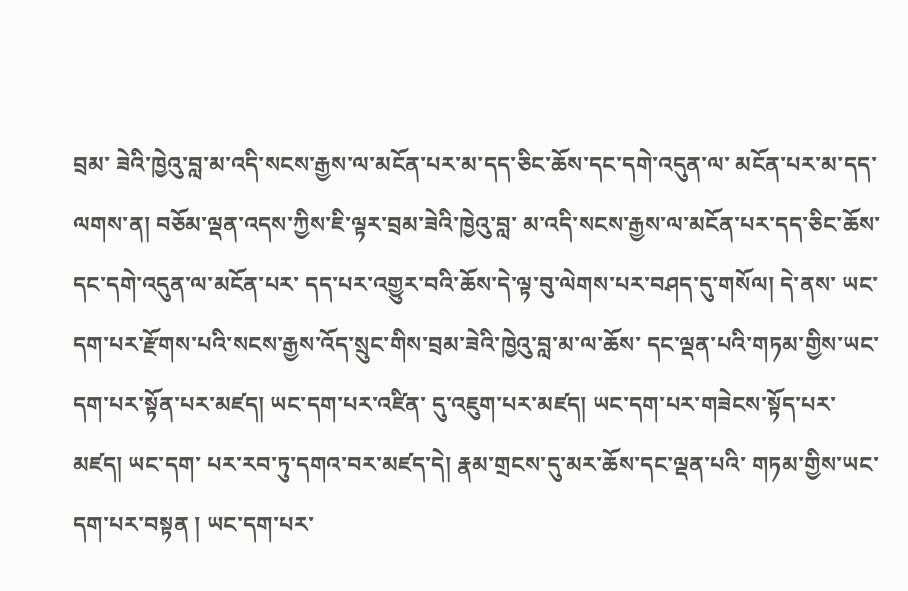བྲམ་ ཟེའི་ཁྱེའུ་བླ་མ་འདི་སངས་རྒྱས་ལ་མངོན་པར་མ་དད་ཅིང་ཆོས་དང་དགེ་འདུན་ལ་ མངོན་པར་མ་དད་ལགས་ན། བཅོམ་ལྡན་འདས་ཀྱིས་ཇི་ལྟར་བྲམ་ཟེའི་ཁྱེའུ་བླ་ མ་འདི་སངས་རྒྱས་ལ་མངོན་པར་དད་ཅིང་ཆོས་དང་དགེ་འདུན་ལ་མངོན་པར་ དད་པར་འགྱུར་བའི་ཆོས་དེ་ལྟ་བུ་ལེགས་པར་བཤད་དུ་གསོལ། དེ་ནས་ ཡང་དག་པར་རྫོགས་པའི་སངས་རྒྱས་འོད་སྲུང་གིས་བྲམ་ཟེའི་ཁྱེའུ་བླ་མ་ལ་ཆོས་ དང་ལྡན་པའི་གཏམ་གྱིས་ཡང་དག་པར་སྟོན་པར་མཛད། ཡང་དག་པར་འཛིན་ དུ་འཇུག་པར་མཛད། ཡང་དག་པར་གཟེངས་སྟོད་པར་མཛད། ཡང་དག་ པར་རབ་ཏུ་དགའ་བར་མཛད་དེ། རྣམ་གྲངས་དུ་མར་ཆོས་དང་ལྡན་པའི་ གཏམ་གྱིས་ཡང་དག་པར་བསྟན ། ཡང་དག་པར་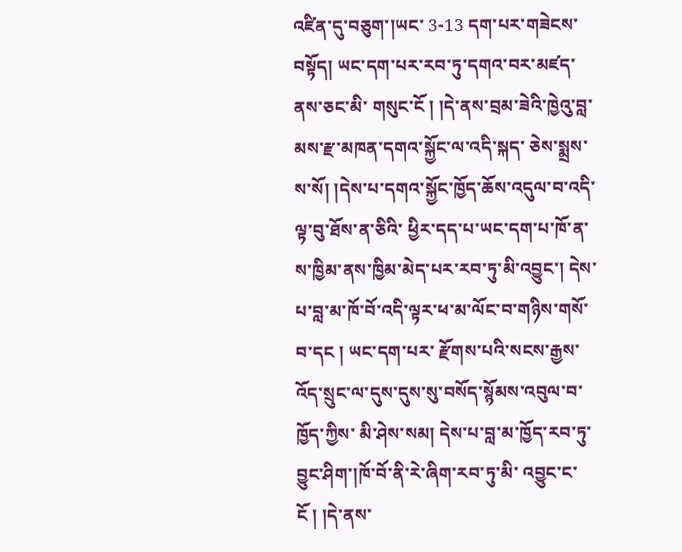འཛིན་དུ་བཅུག་།ཡང་ 3-13 དག་པར་གཟེངས་བསྟོད། ཡང་དག་པར་རབ་ཏུ་དགའ་བར་མཛད་ནས་ཅང་མི་ གསུང་ངོ ། །དེ་ནས་བྲམ་ཟེའི་ཁྱེའུ་བླ་མས་རྫ་མཁན་དགའ་སྐྱོང་ལ་འདི་སྐད་ ཅེས་སྨྲས་ས་སོ། །དེས་པ་དགའ་སྐྱོང་ཁྱོད་ཆོས་འདུལ་བ་འདི་ལྟ་བུ་ཐོས་ན་ཅིའི་ ཕྱིར་དད་པ་ཡང་དག་པ་ཁོ་ན་ས་ཁྱིམ་ནས་ཁྱིམ་མེད་པར་རབ་ཏུ་མི་འབྱུང་། དེས་པ་བླ་མ་ཁོ་བོ་འདི་ལྟར་ཕ་མ་ལོང་བ་གཉིས་གསོ་བ་དང ། ཡང་དག་པར་ རྫོགས་པའི་སངས་རྒྱས་འོད་སྲུང་ལ་དུས་དུས་སུ་བསོད་སྙོམས་འབུལ་བ་ཁྱོད་ཀྱིས་ མི་ཤེས་སམ། དེས་པ་བླ་མ་ཁྱོད་རབ་ཏུ་བྱུང་ཤིག་།ཁོ་བོ་ནི་རེ་ཞིག་རབ་ཏུ་མི་ འབྱུང་ང་ངོ ། །དེ་ནས་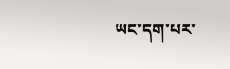ཡང་དག་པར་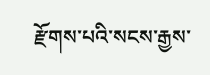རྫོགས་པའི་སངས་རྒྱས་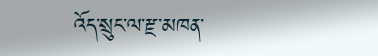འོད་སྲུང་ལ་རྫ་མཁན་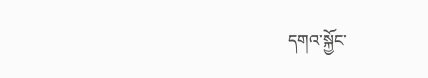དགའ་སྐྱོང་